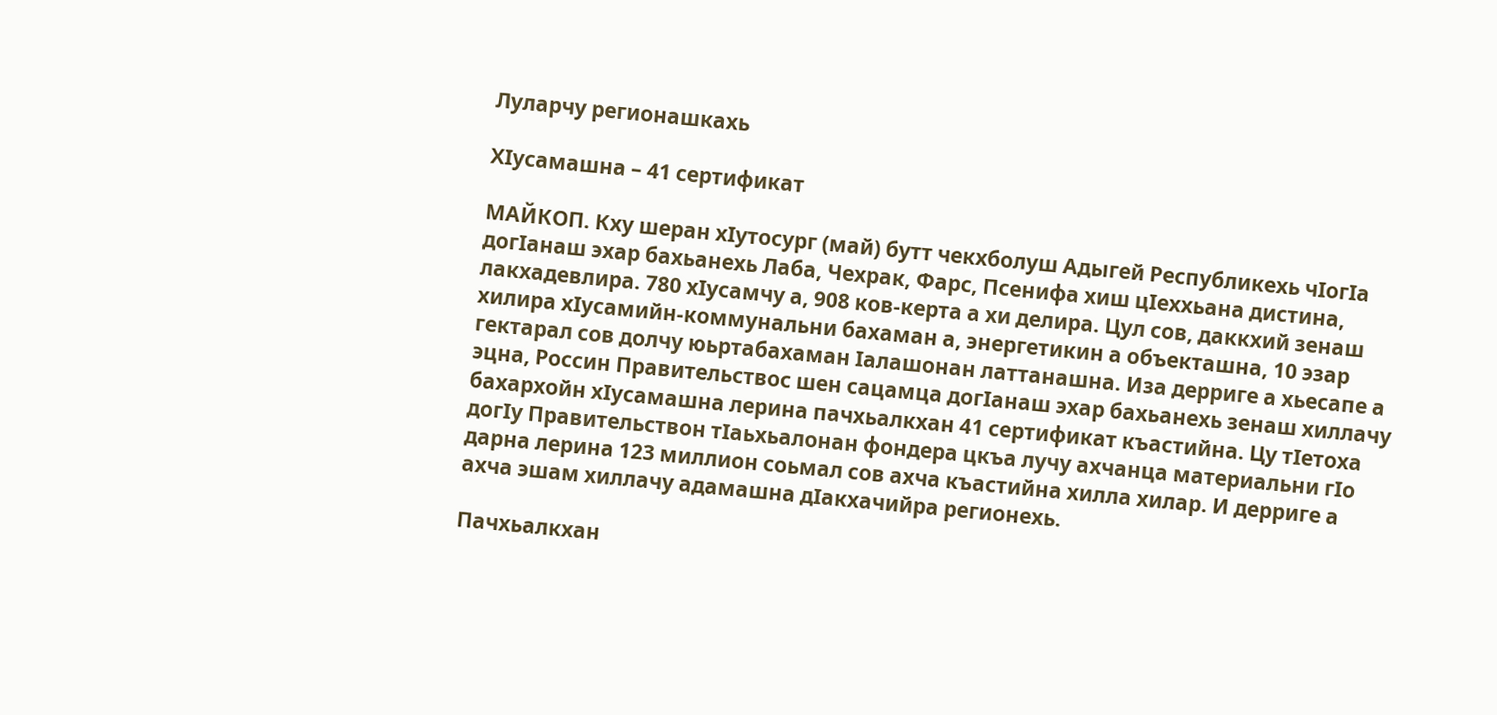Луларчу регионашкахь

ХIусамашна – 41 сертификат

МАЙКОП. Кху шеран хIутосург (май) бутт чекхболуш Адыгей Республикехь чIогIа догIанаш эхар бахьанехь Лаба, Чехрак, Фарс, Псенифа хиш цIеххьана дистина, лакхадевлира. 780 хIусамчу а, 908 ков-керта а хи делира. Цул сов, даккхий зенаш хилира хIусамийн-коммунальни бахаман а, энергетикин а объекташна, 10 эзар гектарал сов долчу юьртабахаман Iалашонан латтанашна. Иза дерриге а хьесапе а эцна, Россин Правительствос шен сацамца догIанаш эхар бахьанехь зенаш хиллачу бахархойн хIусамашна лерина пачхьалкхан 41 сертификат къастийна. Цу тIетоха догIу Правительствон тIаьхьалонан фондера цкъа лучу ахчанца материальни гIо дарна лерина 123 миллион соьмал сов ахча къастийна хилла хилар. И дерриге а ахча эшам хиллачу адамашна дIакхачийра регионехь.

Пачхьалкхан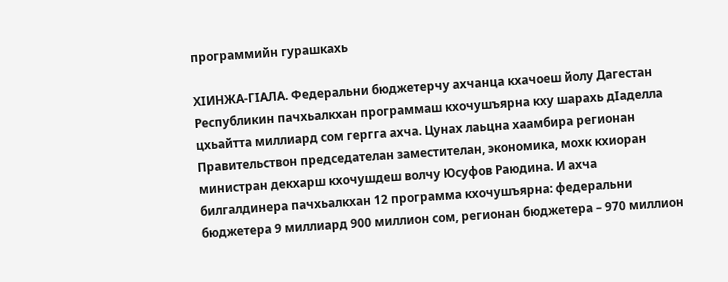программийн гурашкахь

ХIИНЖА-ГIАЛА. Федеральни бюджетерчу ахчанца кхачоеш йолу Дагестан Республикин пачхьалкхан программаш кхочушъярна кху шарахь дIаделла цхьайтта миллиард сом гергга ахча. Цунах лаьцна хаамбира регионан Правительствон председателан заместителан, экономика, мохк кхиоран министран декхарш кхочушдеш волчу Юсуфов Раюдина. И ахча билгалдинера пачхьалкхан 12 программа кхочушъярна: федеральни бюджетера 9 миллиард 900 миллион сом, регионан бюджетера – 970 миллион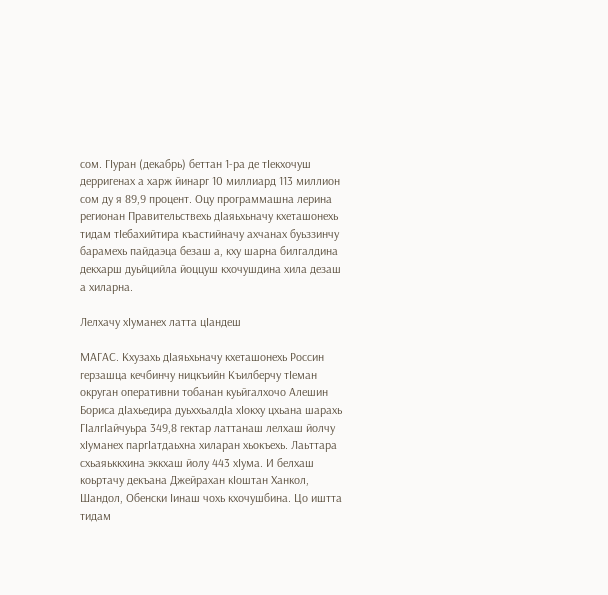сом. ГIуран (декабрь) беттан 1-ра де тIекхочуш дерригенах а харж йинарг 10 миллиард 113 миллион сом ду я 89,9 процент. Оцу программашна лерина регионан Правительствехь дIаяьхьначу кхеташонехь тидам тIебахийтира къастийначу ахчанах буьззинчу барамехь пайдаэца безаш а, кху шарна билгалдина декхарш дуьйцийла йоццуш кхочушдина хила дезаш а хиларна.

Лелхачу хIуманех латта цIандеш

МАГАС. Кхузахь дIаяьхьначу кхеташонехь Россин герзашца кечбинчу ницкъийн Къилберчу тIеман округан оперативни тобанан куьйгалхочо Алешин Бориса дIахьедира дуьххьалдIа хIокху цхьана шарахь ГIалгIайчуьра 349,8 гектар латтанаш лелхаш йолчу хIуманех паргIатдаьхна хиларан хьокъехь. Лаьттара схьаяьккхина эккхаш йолу 443 хIума. И белхаш коьртачу декъана Джейрахан кIоштан Ханкол, Шандол, Обенски Iинаш чохь кхочушбина. Цо иштта тидам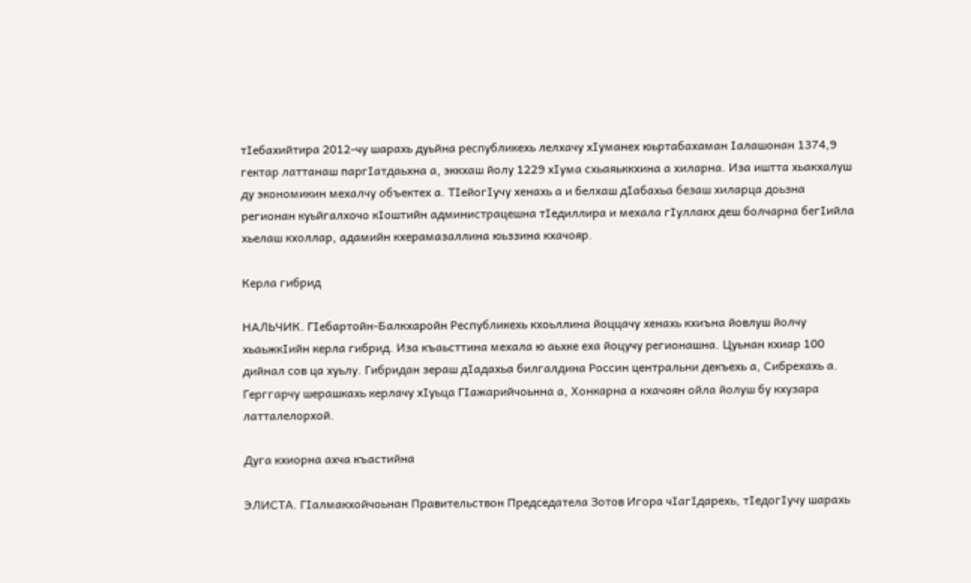тIебахийтира 2012-чу шарахь дуьйна республикехь лелхачу хIуманех юьртабахаман Iалашонан 1374,9 гектар латтанаш паргIатдаьхна а, эккхаш йолу 1229 хIума схьаяьккхина а хиларна. Иза иштта хьакхалуш ду экономикин мехалчу объектех а. ТIейогIучу хенахь а и белхаш дIабахьа безаш хиларца доьзна регионан куьйгалхочо кIоштийн администрацешна тIедиллира и мехала гIуллакх деш болчарна бегIийла хьелаш кхоллар, адамийн кхерамазаллина юьззина кхачояр.

Керла гибрид

НАЛЬЧИК. ГIебартойн-Балкхаройн Республикехь кхоьллина йоццачу хенахь кхиъна йовлуш йолчу хьаьжкIийн керла гибрид. Иза къаьсттина мехала ю аьхке еха йоцучу регионашна. Цуьнан кхиар 100 дийнал сов ца хуьлу. Гибридан зераш дIадахьа билгалдина Россин центральни декъехь а, Сибрехахь а. Герггарчу шерашкахь керлачу хIуьца ГIажарийчоьнна а, Хонкарна а кхачоян ойла йолуш бу кхузара латталелорхой.

Дуга кхиорна ахча къастийна

ЭЛИСТА. ГIалмакхойчоьнан Правительствон Председатела Зотов Игора чIагIдарехь, тIедогIучу шарахь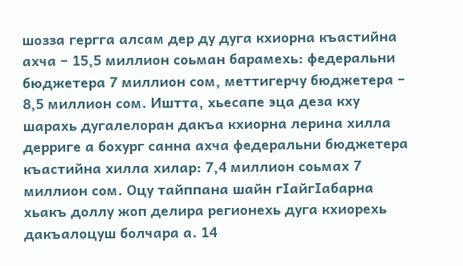шозза гергга алсам дер ду дуга кхиорна къастийна ахча – 15,5 миллион соьман барамехь: федеральни бюджетера 7 миллион сом, меттигерчу бюджетера – 8,5 миллион сом. Иштта, хьесапе эца деза кху шарахь дугалелоран дакъа кхиорна лерина хилла дерриге а бохург санна ахча федеральни бюджетера къастийна хилла хилар: 7,4 миллион соьмах 7 миллион сом. Оцу тайппана шайн гIайгIабарна хьакъ доллу жоп делира регионехь дуга кхиорехь дакъалоцуш болчара а. 14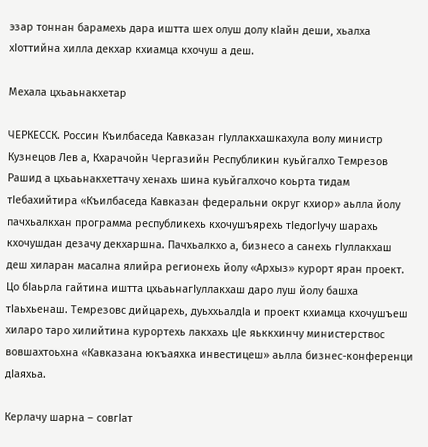эзар тоннан барамехь дара иштта шех олуш долу кIайн деши, хьалха хIоттийна хилла декхар кхиамца кхочуш а деш.

Мехала цхьаьнакхетар

ЧЕРКЕССК. Россин Къилбаседа Кавказан гIуллакхашкахула волу министр Кузнецов Лев а, Кхарачойн Чергазийн Республикин куьйгалхо Темрезов Рашид а цхьаьнакхеттачу хенахь шина куьйгалхочо коьрта тидам тIебахийтира «Къилбаседа Кавказан федеральни округ кхиор» аьлла йолу пачхьалкхан программа республикехь кхочушъярехь тIедогIучу шарахь кхочушдан дезачу декхаршна. Пачхьалкхо а, бизнесо а санехь гIуллакхаш деш хиларан масална ялийра регионехь йолу «Архыз» курорт яран проект. Цо бIаьрла гайтина иштта цхьаьнагIуллакхаш даро луш йолу башха тIаьхьенаш. Темрезовс дийцарехь, дуьххьалдIа и проект кхиамца кхочушъеш хиларо таро хилийтина курортехь лакхахь цIе яьккхинчу министерствос вовшахтоьхна «Кавказана юкъаяхка инвестицеш» аьлла бизнес-конференци дIаяхьа.

Керлачу шарна – совгIат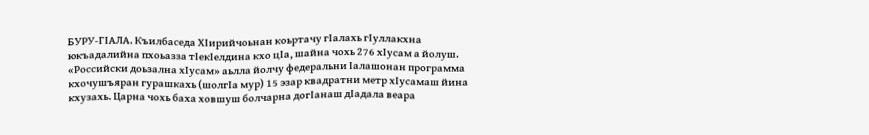БУРУ-ГIАЛА. Къилбаседа ХIирийчоьнан коьртачу гIалахь гIуллакхна юкъадалийна пхоьазза тIекIелдина кхо цIа, шайна чохь 276 хIусам а йолуш. «Российски доьзална хIусам» аьлла йолчу федеральни Iалашонан программа кхочушъяран гурашкахь (шолгIа мур) 15 эзар квадратни метр хIусамаш йина кхузахь. Царна чохь баха ховшуш болчарна догIанаш дIадала веара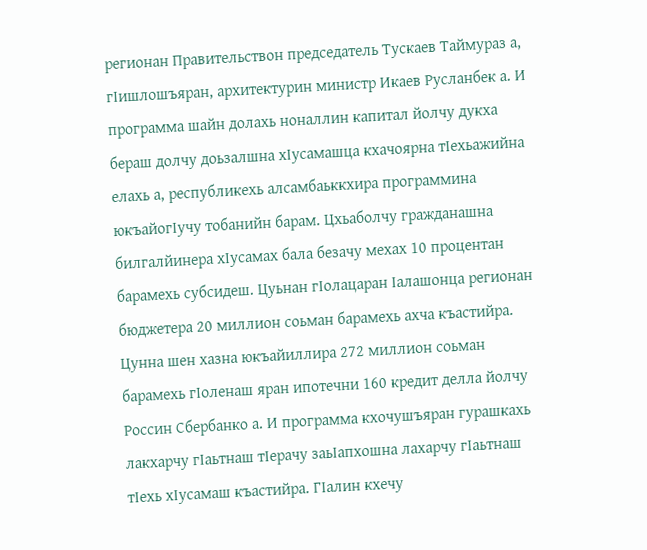регионан Правительствон председатель Тускаев Таймураз а, гIишлошъяран, архитектурин министр Икаев Русланбек а. И программа шайн долахь ноналлин капитал йолчу дукха бераш долчу доьзалшна хIусамашца кхачоярна тIехьажийна елахь а, республикехь алсамбаьккхира программина юкъайогIучу тобанийн барам. Цхьаболчу гражданашна билгалйинера хIусамах бала безачу мехах 10 процентан барамехь субсидеш. Цуьнан гIолацаран Iалашонца регионан бюджетера 20 миллион соьман барамехь ахча къастийра. Цунна шен хазна юкъайиллира 272 миллион соьман барамехь гIоленаш яран ипотечни 160 кредит делла йолчу Россин Сбербанко а. И программа кхочушъяран гурашкахь лакхарчу гIаьтнаш тIерачу заьIапхошна лахарчу гIаьтнаш тIехь хIусамаш къастийра. ГIалин кхечу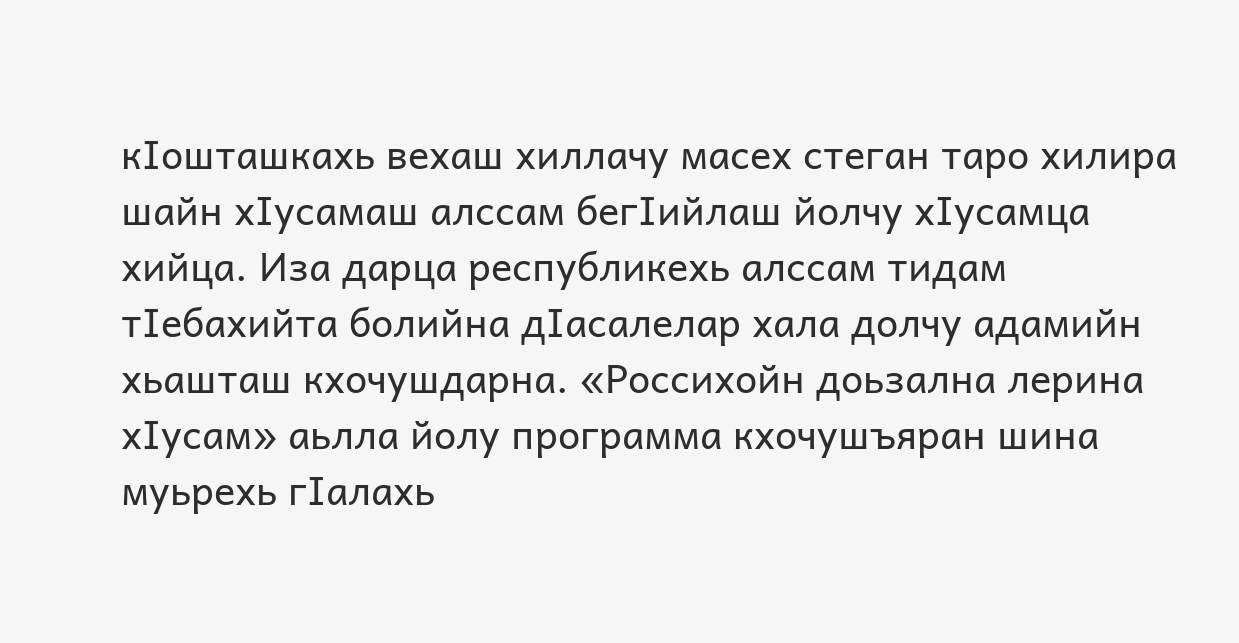кIошташкахь вехаш хиллачу масех стеган таро хилира шайн хIусамаш алссам бегIийлаш йолчу хIусамца хийца. Иза дарца республикехь алссам тидам тIебахийта болийна дIасалелар хала долчу адамийн хьашташ кхочушдарна. «Россихойн доьзална лерина хIусам» аьлла йолу программа кхочушъяран шина муьрехь гIалахь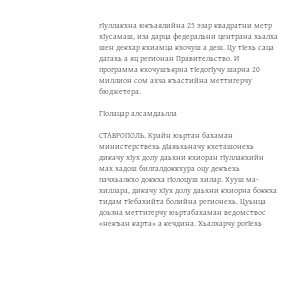гIуллакхна юкъаялийна 25 эзар квадратни метр хIусамаш, иза дарца федеральни центрана хьалха шен декхар кхиамца кхочуш а деш. Цу тIехь саца дагахь а яц регионан Правительство. И программа кхочушъярна тIедогIучу шарна 20 миллион сом ахча къастийна меттигерчу бюджетера.

ГIолацар алсамдаьлла

СТАВРОПОЛЬ. Крайн юьртан бахаман министерствехь дIаяьхьначу кхеташонехь дикачу хIух долу даьхни кхиоран гIуллакхийн мах хадош билгалдоккхура оцу декъехь пачхьалкхо доккха гIолоцуш хилар. Хууш ма-хиллара, дикачу хIух долу даьхни кхиорна боккха тидам тIебахийта болийна регионехь. Цуьнца доьзна меттигерчу юьртабахаман ведомствос «некъан карта» а кечдина. Хьалхарчу рогIехь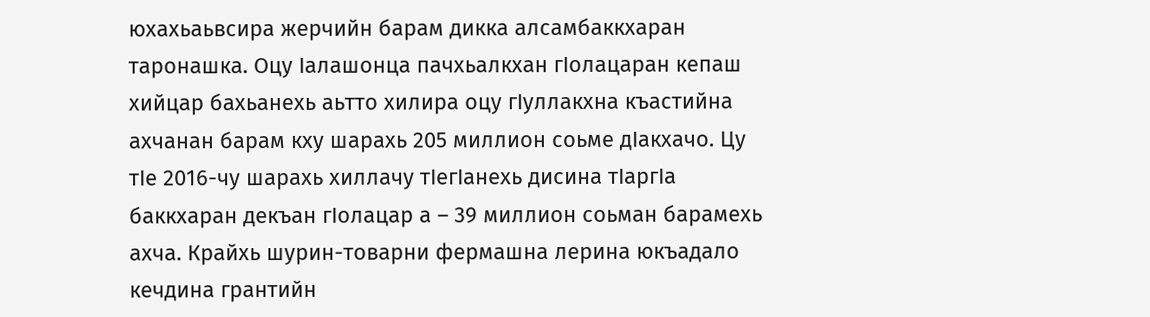юхахьаьвсира жерчийн барам дикка алсамбаккхаран таронашка. Оцу Iалашонца пачхьалкхан гIолацаран кепаш хийцар бахьанехь аьтто хилира оцу гIуллакхна къастийна ахчанан барам кху шарахь 205 миллион соьме дIакхачо. Цу тIе 2016-чу шарахь хиллачу тIегIанехь дисина тIаргIа баккхаран декъан гIолацар а – 39 миллион соьман барамехь ахча. Крайхь шурин-товарни фермашна лерина юкъадало кечдина грантийн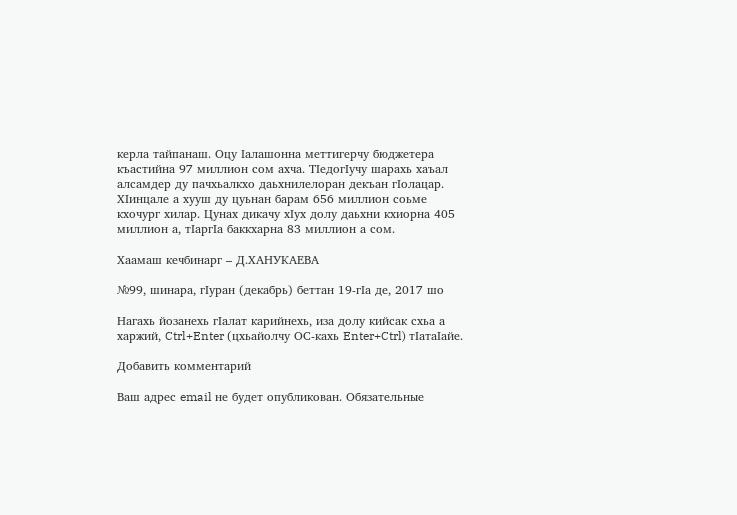керла тайпанаш. Оцу Iалашонна меттигерчу бюджетера къастийна 97 миллион сом ахча. ТIедогIучу шарахь хаъал алсамдер ду пачхьалкхо даьхнилелоран декъан гIолацар. ХIинцале а хууш ду цуьнан барам 656 миллион соьме кхочург хилар. Цунах дикачу хIух долу даьхни кхиорна 405 миллион а, тIаргIа баккхарна 83 миллион а сом.

Хаамаш кечбинарг – Д.ХАНУКАЕВА

№99, шинара, гIуран (декабрь) беттан 19-гIа де, 2017 шо

Нагахь йозанехь гIалат карийнехь, иза долу кийсак схьа а харжий, Ctrl+Enter (цхьайолчу ОС-кахь Enter+Ctrl) тIатаIайе.

Добавить комментарий

Ваш адрес email не будет опубликован. Обязательные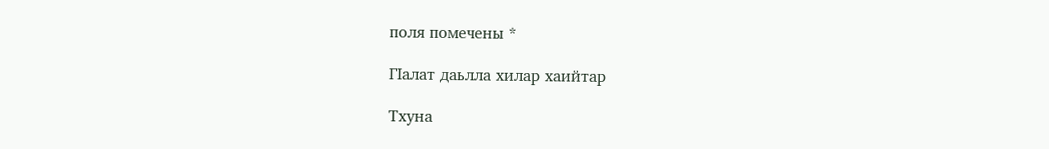поля помечены *

ГIалат даьлла хилар хаийтар

Тхуна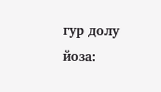гур долу йоза: